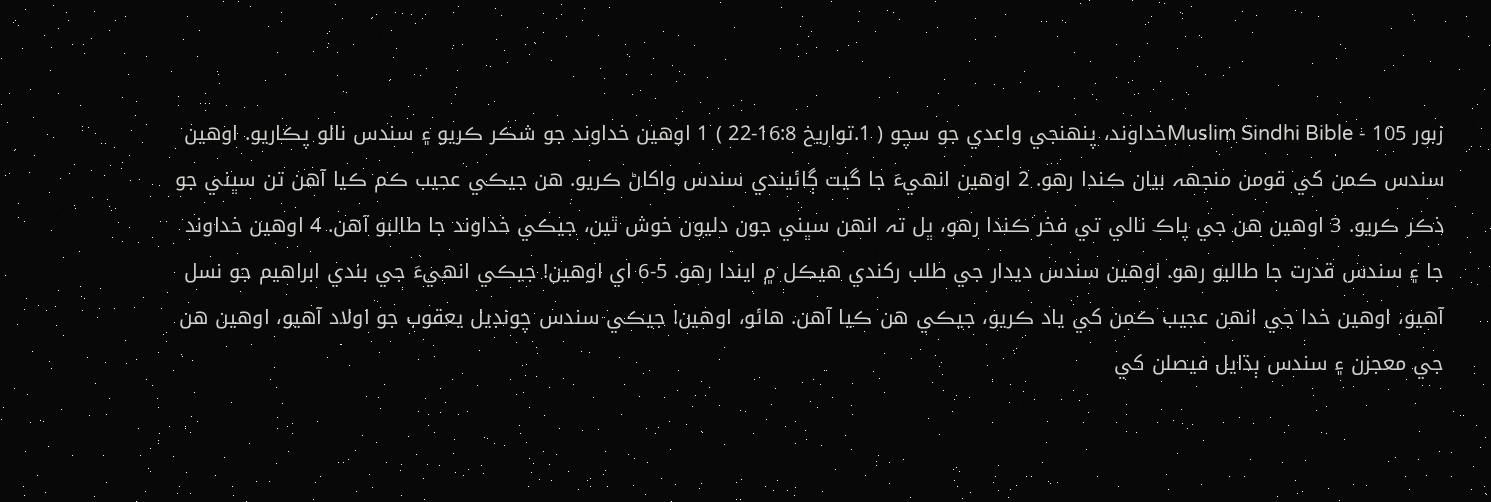زبور 105 - Muslim Sindhi Bibleخداوند، پنهنجي واعدي جو سچو ( 1.تواريخ 16:8-22 ) 1 اوهين خداوند جو شڪر ڪريو ۽ سندس نالو پڪاريو. اوهين سندس ڪمن کي قومن منجھہ بيان ڪندا رهو. 2 اوهين انهيءَ جا گيت ڳائيندي سندس واکاڻ ڪريو. هن جيڪي عجيب ڪم ڪيا آهن تن سڀني جو ذڪر ڪريو. 3 اوهين هن جي پاڪ نالي تي فخر ڪندا رهو، ڀل تہ انهن سڀني جون دليون خوش ٿين، جيڪي خداوند جا طالبو آهن. 4 اوهين خداوند جا ۽ سندس قدرت جا طالبو رهو. اوهين سندس ديدار جي طلب رکندي هيڪل ۾ ايندا رهو. 5-6 اي اوهين! جيڪي انهيءَ جي بندي ابراهيم جو نسل آهيو، اوهين خدا جي انهن عجيب ڪمن کي ياد ڪريو، جيڪي هن ڪيا آهن. هائو، اوهين! جيڪي سندس چونڊيل يعقوب جو اولاد آهيو، اوهين هن جي معجزن ۽ سندس ٻڌايل فيصلن کي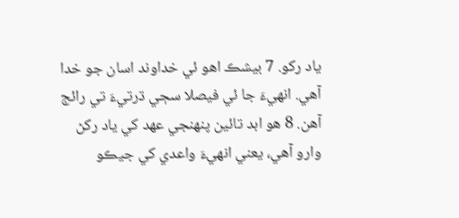ياد رکو. 7 بيشڪ اهو ئي خداوند اسان جو خدا آهي. انهيءَ جا ئي فيصلا سڄي ڌرتيءَ تي رائج آهن. 8 هو ابد تائين پنهنجي عهد کي ياد رکڻ وارو آهي، يعني انهيءَ واعدي کي جيڪو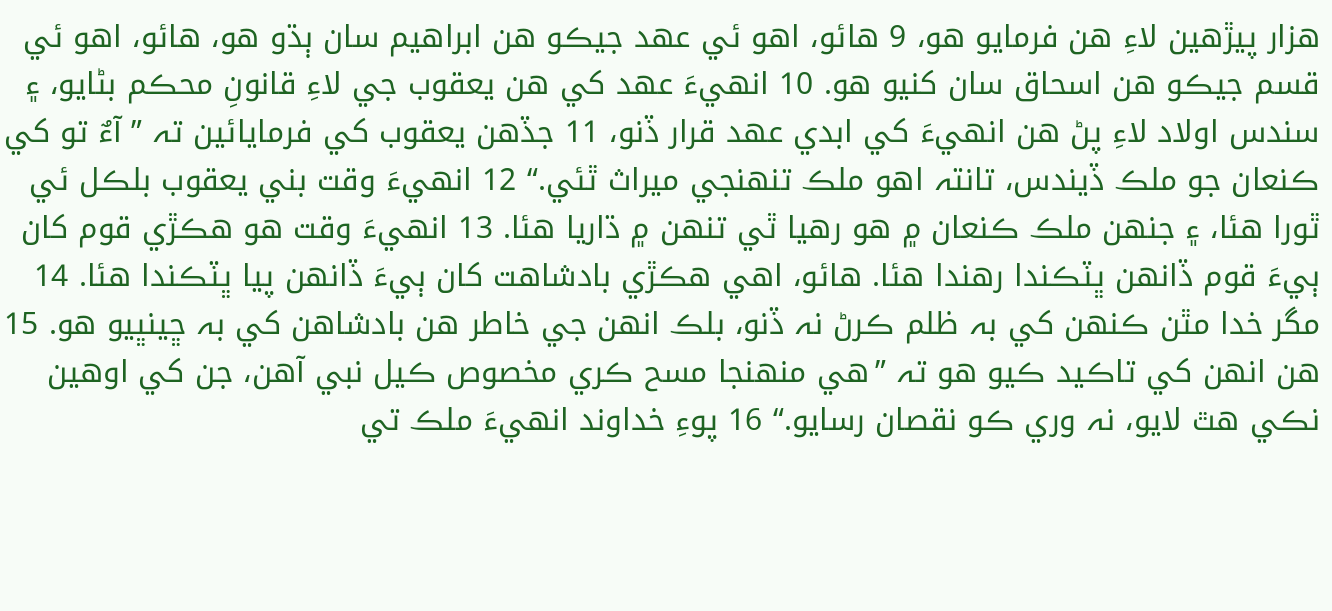هزار پيڙهين لاءِ هن فرمايو هو، 9 هائو، اهو ئي عهد جيڪو هن ابراهيم سان ٻڌو هو، هائو، اهو ئي قسم جيڪو هن اسحاق سان کنيو هو. 10 انهيءَ عهد کي هن يعقوب جي لاءِ قانونِ محڪم بڻايو، ۽ سندس اولاد لاءِ پڻ هن انهيءَ کي ابدي عهد قرار ڏنو، 11 جڏهن يعقوب کي فرمايائين تہ ”آءٌ تو کي ڪنعان جو ملڪ ڏيندس، تانتہ اهو ملڪ تنهنجي ميراث ٿئي.“ 12 انهيءَ وقت بني يعقوب بلڪل ئي ٿورا هئا، ۽ جنهن ملڪ ڪنعان ۾ هو رهيا ٿي تنهن ۾ ڌاريا هئا. 13 انهيءَ وقت هو هڪڙي قوم کان ٻيءَ قوم ڏانهن ڀٽڪندا رهندا هئا. هائو، اهي هڪڙي بادشاهت کان ٻيءَ ڏانهن پيا ڀٽڪندا هئا. 14 مگر خدا مٿن ڪنهن کي بہ ظلم ڪرڻ نہ ڏنو، بلڪ انهن جي خاطر هن بادشاهن کي بہ ڇينڀيو هو. 15 هن انهن کي تاڪيد ڪيو هو تہ ”هي منهنجا مسح ڪري مخصوص ڪيل نبي آهن، جن کي اوهين نڪي هٿ لايو، نہ وري ڪو نقصان رسايو.“ 16 پوءِ خداوند انهيءَ ملڪ تي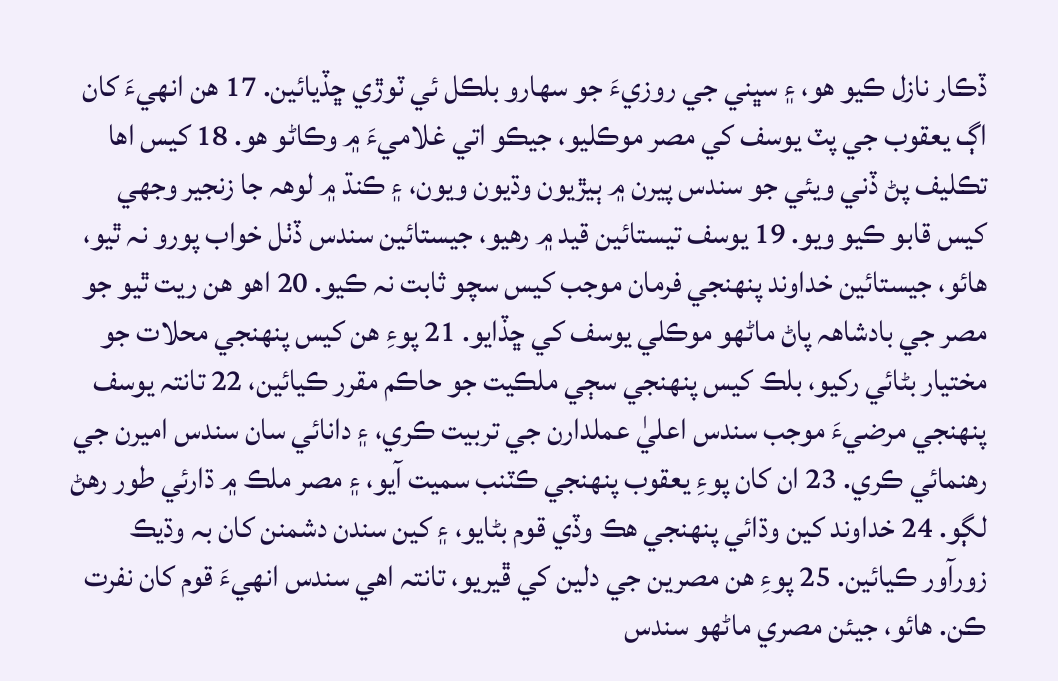ڏڪار نازل ڪيو هو، ۽ سڀني جي روزيءَ جو سهارو بلڪل ئي ٽوڙي ڇڏيائين. 17 هن انهيءَ کان اڳ يعقوب جي پٽ يوسف کي مصر موڪليو، جيڪو اتي غلاميءَ ۾ وڪاڻو هو. 18 کيس اها تڪليف پڻ ڏني ويئي جو سندس پيرن ۾ ٻيڙيون وڌيون ويون، ۽ ڪنڌ ۾ لوهہ جا زنجير وجھي کيس قابو ڪيو ويو. 19 يوسف تيستائين قيد ۾ رهيو، جيستائين سندس ڏٺل خواب پورو نہ ٿيو، هائو، جيستائين خداوند پنهنجي فرمان موجب کيس سچو ثابت نہ ڪيو. 20 اهو هن ريت ٿيو جو مصر جي بادشاهہ پاڻ ماڻهو موڪلي يوسف کي ڇڏايو. 21 پوءِ هن کيس پنهنجي محلات جو مختيار بڻائي رکيو، بلڪ کيس پنهنجي سڄي ملڪيت جو حاڪم مقرر ڪيائين، 22 تانتہ يوسف پنهنجي مرضيءَ موجب سندس اعليٰ عملدارن جي تربيت ڪري، ۽ دانائي سان سندس اميرن جي رهنمائي ڪري. 23 ان کان پوءِ يعقوب پنهنجي ڪٽنب سميت آيو، ۽ مصر ملڪ ۾ ڌارئي طور رهڻ لڳو. 24 خداوند کين وڌائي پنهنجي هڪ وڏي قوم بڻايو، ۽ کين سندن دشمنن کان بہ وڌيڪ زورآور ڪيائين. 25 پوءِ هن مصرين جي دلين کي ڦيريو، تانتہ اهي سندس انهيءَ قوم کان نفرت ڪن. هائو، جيئن مصري ماڻهو سندس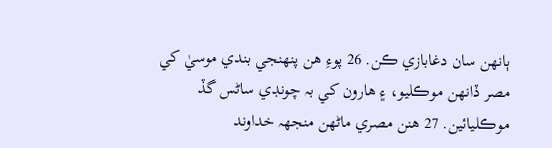ٻانهن سان دغابازي ڪن. 26 پوءِ هن پنهنجي بندي موسيٰ کي مصر ڏانهن موڪليو، ۽ هارون کي بہ چونڊي ساڻس گڏ موڪليائين. 27 هنن مصري ماڻهن منجھہ خداوند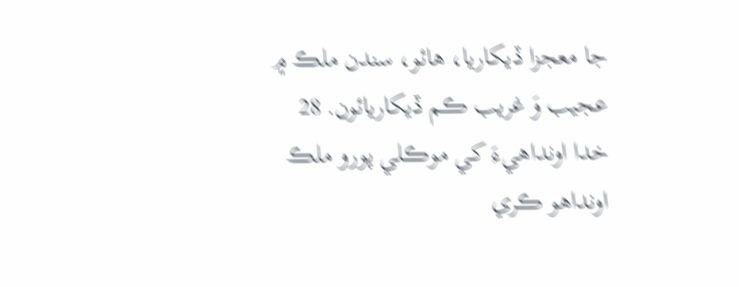جا معجزا ڏيکاريا، هائو، سندن ملڪ ۾ عجيب وَ غريب ڪم ڏيکاريائون. 28 خدا اونداهيءَ کي موڪلي پورو ملڪ اونداهو ڪري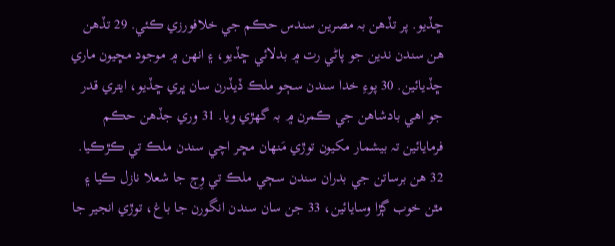ڇڏيو. پر تڏهن بہ مصرين سندس حڪم جي خلافورزي ڪئي. 29 تڏهن هن سندن ندين جو پاڻي رت ۾ بدلائي ڇڏيو، ۽ انهن ۾ موجود مڇيون ماري ڇڏيائين. 30 پوءِ خدا سندن سڄو ملڪ ڏيڏرن سان ڀري ڇڏيو، ايتري قدر جو اهي بادشاهن جي ڪمرن ۾ بہ گھڙي ويا. 31 وري جڏهن حڪم فرمايائين تہ بيشمار مکيون توڙي مَنهان مڇر اچي سندن ملڪ تي ڪڙڪيا. 32 هن برساتن جي بدران سندن سڄي ملڪ تي وِڄ جا شعلا نازل ڪيا ۽ مٿن خوب ڳڙا وسايائين، 33 جن سان سندن انگورن جا باغ، توڙي انجير جا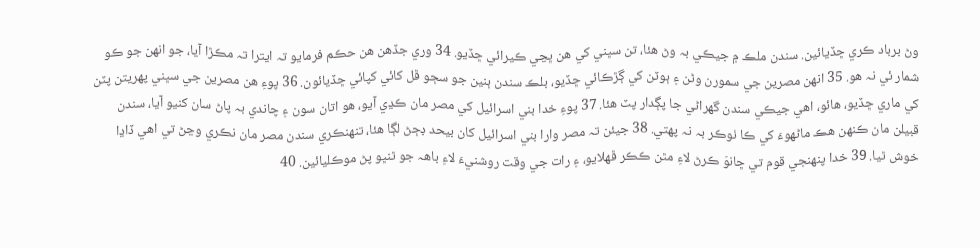وڻ برباد ڪري ڇڏيائين. سندن ملڪ ۾ جيڪي بہ وڻ هئا، تن سڀني کي هن ڀڃي ڪيرائي ڇڏيو. 34 وري جڏهن هن حڪم فرمايو تہ ايترا تہ مڪڙا آيا، جو انهن جو ڪو شمار ئي نہ هو. 35 انهن مصرين جي سمورن وڻن ۽ ٻوٽن کي ڳڙڪائي ڇڏيو، بلڪ سندن ٻنين جو سڄو ڦل کائي کپائي ڇڏيائون. 36 پوءِ هن مصرين جي سڀني پهريتن پٽن کي ماري ڇڏيو، هائو، اهي جيڪي سندن گھراڻي جا پڳدار پٽ هئا. 37 پوءِ خدا بني اسرائيل کي مصر مان ڪڍي آيو، هو اتان سون ۽ چاندي بہ پاڻ سان کنيو آيا، سندن قبيلن مان ڪنهن هڪ ماڻهوءَ کي ڪا ٺوڪر بہ نہ پهتي. 38 جيئن تہ مصر وارا بني اسرائيل کان بيحد ڊڄڻ لڳا هئا، تنهنڪري سندن مصر مان نڪري وڃڻ تي اهي ڏاڍا خوش ٿيا. 39 خدا پنهنجي قوم تي ڇانوَ ڪرڻ لاءِ مٿن ڪڪر ڦهلايو، ۽ رات جي وقت روشنيءَ لاءِ باهہ جو ٿنڀو پڻ موڪليائين. 40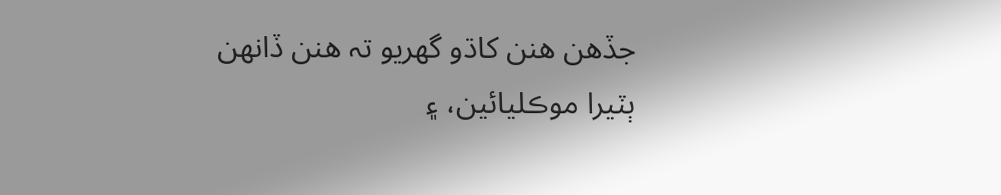جڏهن هنن کاڌو گھريو تہ هنن ڏانهن ٻٽيرا موڪليائين، ۽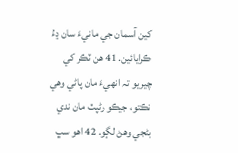کين آسمان جي مانيءَ سان ڍءُ ڪرايائين. 41 هن ٽڪر کي چيريو تہ انهيءَ مان پاڻي وهي نڪتو، جيڪو رڻپٽ مان ندي بڻجي وهڻ لڳو. 42 اهو سڀ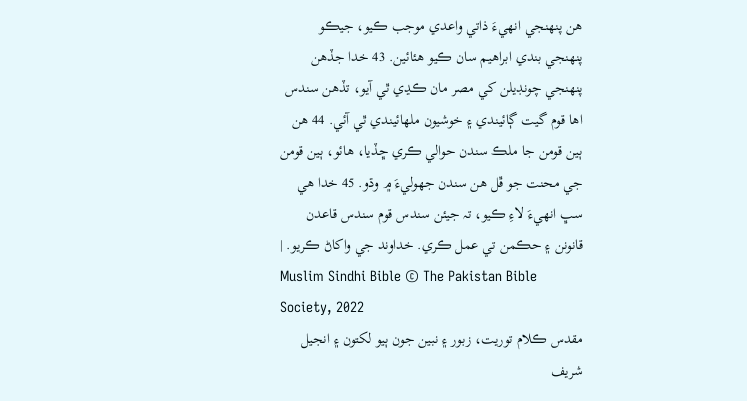هن پنهنجي انهيءَ ذاتي واعدي موجب ڪيو، جيڪو پنهنجي بندي ابراهيم سان ڪيو هئائين. 43 خدا جڏهن پنهنجي چونڊيلن کي مصر مان ڪڍي ٿي آيو، تڏهن سندس اها قوم گيت ڳائيندي ۽ خوشيون ملهائيندي ٿي آئي. 44 هن ٻين قومن جا ملڪ سندن حوالي ڪري ڇڏيا، هائو، ٻين قومن جي محنت جو ڦل هن سندن جھوليءَ ۾ وڌو. 45 خدا هي سڀ انهيءَ لاءِ ڪيو، تہ جيئن سندس قوم سندس قاعدن قانونن ۽ حڪمن تي عمل ڪري. خداوند جي واکاڻ ڪريو. |
Muslim Sindhi Bible © The Pakistan Bible Society, 2022
مقدس ڪلام توريت، زبور ۽ نبين جون ٻيو لکتون ۽ انجيل شريف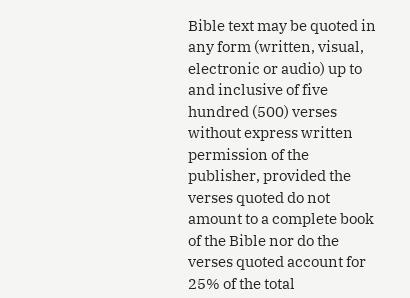Bible text may be quoted in any form (written, visual, electronic or audio) up to and inclusive of five hundred (500) verses without express written permission of the publisher, provided the verses quoted do not amount to a complete book of the Bible nor do the verses quoted account for 25% of the total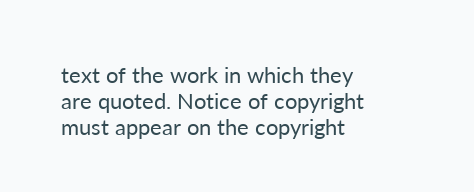text of the work in which they are quoted. Notice of copyright must appear on the copyright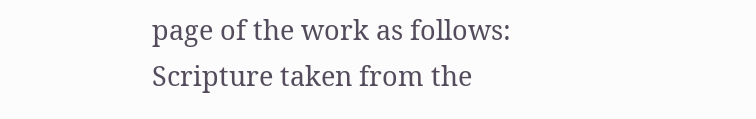page of the work as follows:
Scripture taken from the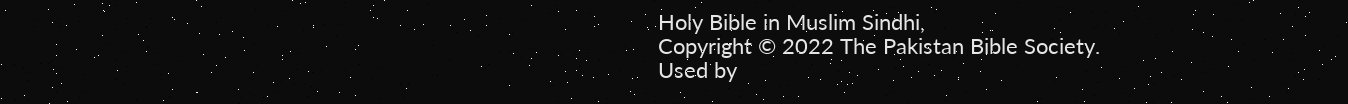Holy Bible in Muslim Sindhi,
Copyright © 2022 The Pakistan Bible Society.
Used by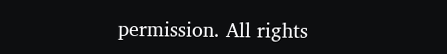permission. All rights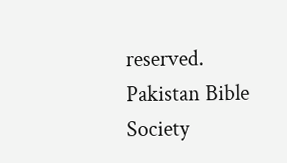reserved.
Pakistan Bible Society